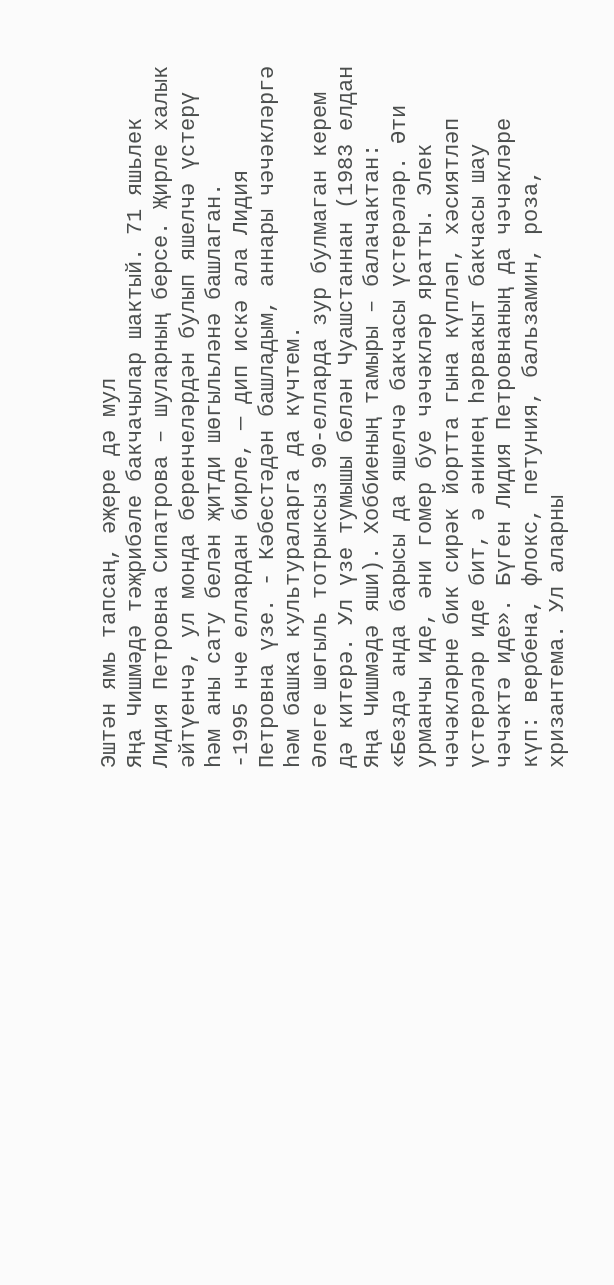Эштән ямь тапсаң, әҗере дә мул
Яңа Чишмәдә тәҗрибәле бакчачылар шактый. 71 яшьлек Лидия Петровна Сипатрова – шуларның берсе. Җирле халык әйтүенчә, ул монда беренчеләрдән булып яшелчә үстерү һәм аны сату белән җитди шөгыльләнә башлаган.
-1995 нче еллардан бирле, — дип искә ала Лидия Петровна үзе. - Кәбестәдән башладым, аннары чәчәкләргә һәм башка культураларга да күчтем.
Әлеге шөгыль тотрыксыз 90-елларда зур булмаган керем дә китерә. Ул үзе тумышы белән Чуашстаннан (1983 елдан Яңа Чишмәдә яши). Хоббиеның тамыры – балачактан: «Бездә анда барысы да яшелчә бакчасы үстерәләр. Әти урманчы иде, әни гомер буе чәчәкләр яратты. Элек чәчәкләрне бик сирәк йортта гына күпләп, хәсиятләп үстерәләр иде бит, ә әнинең һәрвакыт бакчасы шау чәчәктә иде». Бүген Лидия Петровнаның да чәчәкләре күп: вербена, флокс, петуния, бальзамин, роза, хризантема. Ул аларны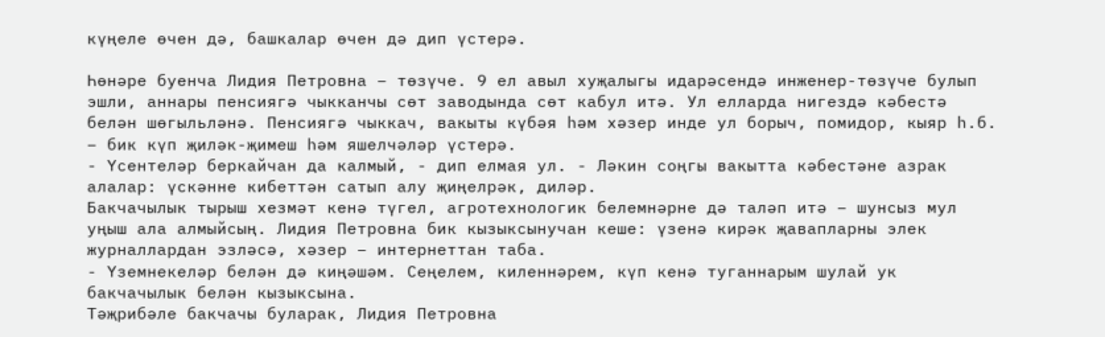күңеле өчен дә, башкалар өчен дә дип үстерә.

Һөнәре буенча Лидия Петровна – төзүче. 9 ел авыл хуҗалыгы идарәсендә инженер-төзүче булып эшли, аннары пенсиягә чыкканчы сөт заводында сөт кабул итә. Ул елларда нигездә кәбестә белән шөгыльләнә. Пенсиягә чыккач, вакыты күбәя һәм хәзер инде ул борыч, помидор, кыяр һ.б. – бик күп җиләк-җимеш һәм яшелчәләр үстерә.
- Үсентеләр беркайчан да калмый, - дип елмая ул. - Ләкин соңгы вакытта кәбестәне азрак алалар: үскәнне кибеттән сатып алу җиңелрәк, диләр.
Бакчачылык тырыш хезмәт кенә түгел, агротехнологик белемнәрне дә таләп итә – шунсыз мул уңыш ала алмыйсың. Лидия Петровна бик кызыксынучан кеше: үзенә кирәк җавапларны элек журналлардан эзләсә, хәзер – интернеттан таба.
- Үземнекеләр белән дә киңәшәм. Сеңелем, киленнәрем, күп кенә туганнарым шулай ук бакчачылык белән кызыксына.
Тәҗрибәле бакчачы буларак, Лидия Петровна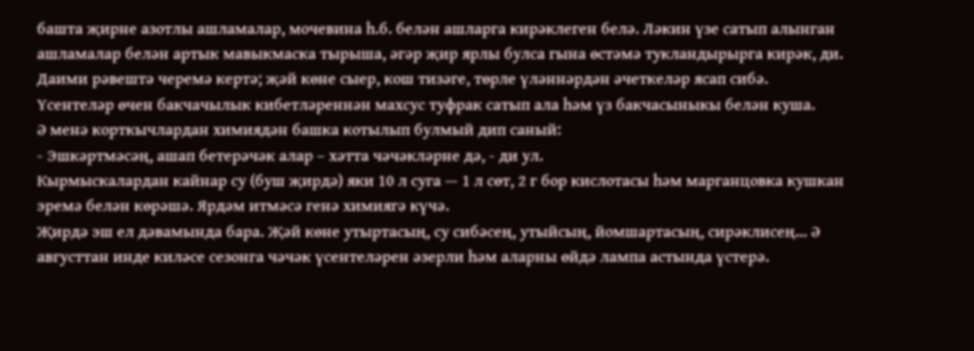башта җирне азотлы ашламалар, мочевина һ.б. белән ашларга кирәклеген белә. Ләкин үзе сатып алынган ашламалар белән артык мавыкмаска тырыша, әгәр җир ярлы булса гына өстәмә тукландырырга кирәк, ди. Даими рәвештә черемә кертә; җәй көне сыер, кош тизәге, төрле үләннәрдән әчеткеләр ясап сибә. Үсентеләр өчен бакчачылык кибетләреннән махсус туфрак сатып ала һәм үз бакчасыныкы белән куша.
Ә менә корткычлардан химиядән башка котылып булмый дип саный:
- Эшкәртмәсәң, ашап бетерәчәк алар – хәтта чәчәкләрне дә, - ди ул.
Кырмыскалардан кайнар су (буш җирдә) яки 10 л суга — 1 л сөт, 2 г бор кислотасы һәм марганцовка кушкан эремә белән көрәшә. Ярдәм итмәсә генә химиягә күчә.
Җирдә эш ел дәвамында бара. Җәй көне утыртасың, су сибәсең, утыйсың, йомшартасың, сирәклисең... Ә августтан инде киләсе сезонга чәчәк үсентеләрен әзерли һәм аларны өйдә лампа астында үстерә.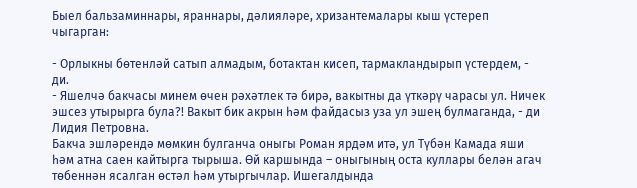Быел бальзаминнары, яраннары, дәлияләре, хризантемалары кыш үстереп чыгарган:

- Орлыкны бөтенләй сатып алмадым, ботактан кисеп, тармакландырып үстердем, - ди.
- Яшелчә бакчасы минем өчен рәхәтлек тә бирә, вакытны да үткәрү чарасы ул. Ничек эшсез утырырга була?! Вакыт бик акрын һәм файдасыз уза ул эшең булмаганда, - ди Лидия Петровна.
Бакча эшләрендә мөмкин булганча оныгы Роман ярдәм итә, ул Түбән Камада яши һәм атна саен кайтырга тырыша. Өй каршында – оныгының оста куллары белән агач төбеннән ясалган өстәл һәм утыргычлар. Ишегалдында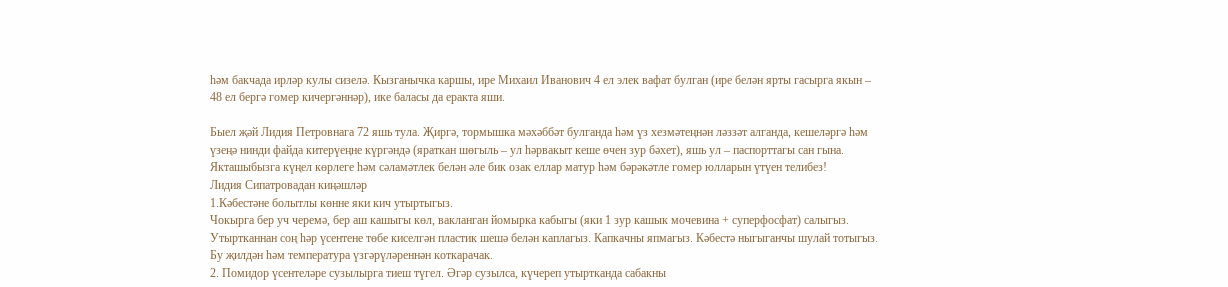һәм бакчада ирләр кулы сизелә. Кызганычка каршы, ире Михаил Иванович 4 ел элек вафат булган (ире белән ярты гасырга якын – 48 ел бергә гомер кичергәннәр), ике баласы да еракта яши.

Быел җәй Лидия Петровнага 72 яшь тула. Җиргә, тормышка мәхәббәт булганда һәм үз хезмәтеңнән ләззәт алганда, кешеләргә һәм үзеңә нинди файда китерүеңне күргәндә (яраткан шөгыль – ул һәрвакыт кеше өчен зур бәхет), яшь ул – паспорттагы сан гына. Якташыбызга күңел көрлеге һәм сәламәтлек белән әле бик озак еллар матур һәм бәрәкәтле гомер юлларын үтүен телибез!
Лидия Сипатровадан киңәшләр
1.Кәбестәне болытлы көнне яки кич утыртыгыз.
Чокырга бер уч черемә, бер аш кашыгы көл, вакланган йомырка кабыгы (яки 1 зур кашык мочевина + суперфосфат) салыгыз.
Утыртканнан соң һәр үсентене төбе киселгән пластик шешә белән каплагыз. Капкачны япмагыз. Кәбестә ныгыганчы шулай тотыгыз. Бу җилдән һәм температура үзгәрүләреннән коткарачак.
2. Помидор үсентеләре сузылырга тиеш түгел. Әгәр сузылса, күчереп утыртканда сабакны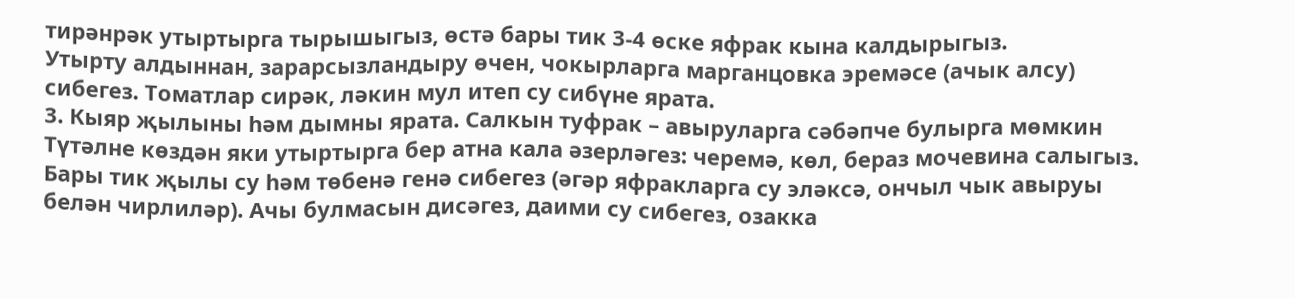тирәнрәк утыртырга тырышыгыз, өстә бары тик 3-4 өске яфрак кына калдырыгыз.
Утырту алдыннан, зарарсызландыру өчен, чокырларга марганцовка эремәсе (ачык алсу) сибегез. Томатлар сирәк, ләкин мул итеп су сибүне ярата.
3. Кыяр җылыны һәм дымны ярата. Салкын туфрак – авыруларга сәбәпче булырга мөмкин Түтәлне көздән яки утыртырга бер атна кала әзерләгез: черемә, көл, бераз мочевина салыгыз.
Бары тик җылы су һәм төбенә генә сибегез (әгәр яфракларга су эләксә, ончыл чык авыруы белән чирлиләр). Ачы булмасын дисәгез, даими су сибегез, озакка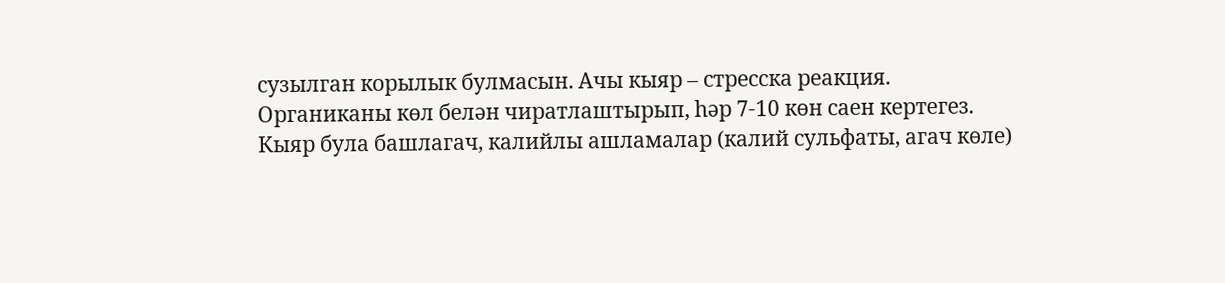сузылган корылык булмасын. Ачы кыяр – стресска реакция.
Органиканы көл белән чиратлаштырып, һәр 7-10 көн саен кертегез. Кыяр була башлагач, калийлы ашламалар (калий сульфаты, агач көле)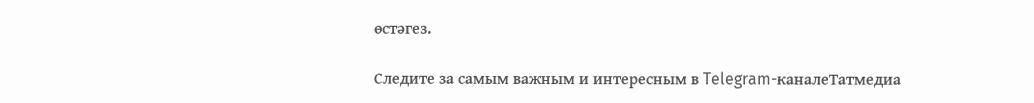өстәгез.

Следите за самым важным и интересным в Telegram-каналеТатмедиа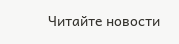Читайте новости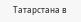Татарстана в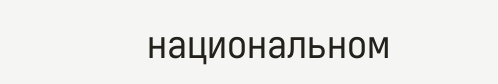национальном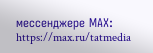мессенджере MАХ: https://max.ru/tatmedia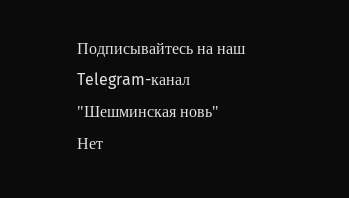Подписывайтесь на наш Telegram-канал "Шешминская новь"
Нет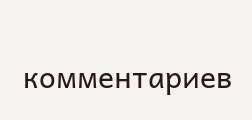комментариев